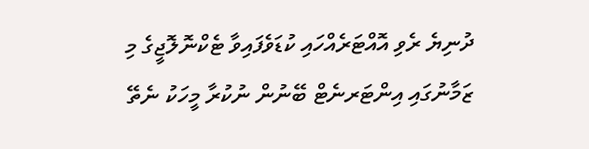ދުނިޔެ ރެވި އޮއްޓަރެއްހައި ކުޑަވެފައިވާ ޓެކްނޮލޮޖީގެ މި ޒަމާނުގައި އިންޓަރނެޓް ބޭނުން ނުކުރާ މީހަކު ނެތޭ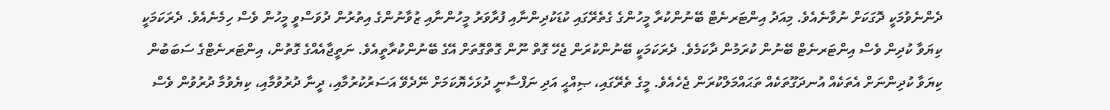ދެންނެވުމަކީ ދޮގަކަށް ނުވާނެއެވެ. މިއަދު އިންޓަރނެޓް ބޭނުންކުރާ މީހުންގެ ގެތެރޭގައި ކުޑަކުދިންނާއި ފުރާވަރު މީހުންނާއި ޒުވާނުންގެ އިތުރުން ދުވަސްވީ މީހުން ވެސް ހިމެނެއެވެ. ދެރަކަމަކީ ކިޔަވާ ކުދިން ވެސް އިންޓަރނެޓް ބޭނުން ކުރަމުން ދާކަމެވެ. ދެރަކަމަކީ ބޭނުންކުރަން ޖެހޭ ގޮތް ނޫން ގޮތްގޮތަށް އޭގެ ބޭނުންކުރާތީއެވެ. ނަތީޖާއެއްގެ ގޮތުން، އިންޓަރނެޓްގެ ސަބަބުން ކިޔަވާ ކުދިންނަށް އެތަކެއް އުނދަގޫތަކެއް ތަޙައްމަލްކުރަން ޖެހެއެވެ. މީގެ ތެރޭގައި، ޞިއްޙީ އަދި ނަފްސާނީ ދުޅަހެޔޮކަމަށް ނޭދެވޭ އަސަރުކުރުމާއި، ދީނާ ދުރުވުމާއި، ކިޔެވުމާ ދުރުވުން ވެސް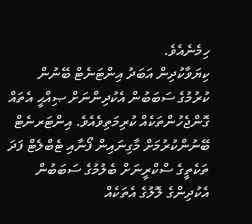ހިމެނެއެވެ.
ކިޔަވާކުދިން އަބަދު އިންޓަނެޓް ބޭނުން ކުރުމުގެ ސަބަބުން އެކުދިންނަށް ޞިއްޙީ އެތައް ގޮންޖެހުންތަކެއް ކުރިމަތިވެއެވެ. އިންޓަރނެޓް ބޭނުންކުރުމަށް މާގިނައިން ފޯނާއި ޓެބްލެޓް ފަދަ ތަކެތީގެ ސްކްރީނަށް ބެލުމުގެ ސަބަބުން އެކުދިންގެ ލޮލުގެ އެތަކެއް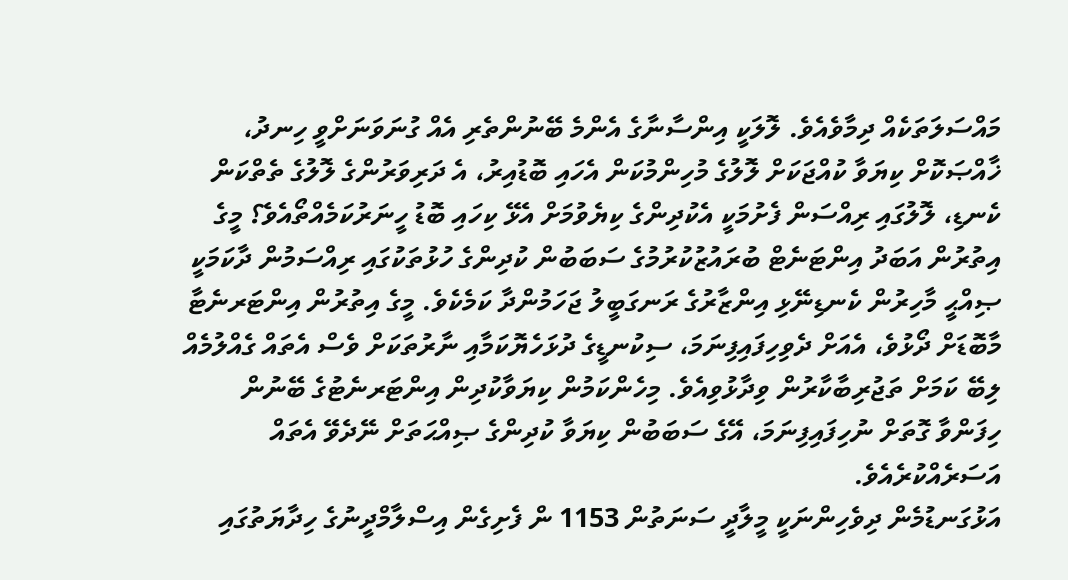މައްސަލަތަކެއް ދިމާވެއެވެ. ލޮލަކީ އިންސާނާގެ އެންމެ ބޭނުންތެރި އެއް ގުނަވަނަށްވީ ހިނދު، ޚާއްޞަކޮށް ކިޔަވާ ކުއްޖަކަށް ލޮލުގެ މުހިންމުކަން އެހައި ބޮޑުއިރު، އެ ދަރިވަރުންގެ ލޮލުގެ ތެތްކަން ކެނޑި، ލޮލުގައި ރިއްސަން ފެށުމަކީ އެކުދިންގެ ކިޔެވުމަށް އެޅޭ ކިހައި ބޮޑު ހީނަރުކަމެއްތޯއެވެ؟ މީގެ އިތުރުން އަބަދު އިންޓަނެޓް ބުރައުޒުކުރުމުގެ ސަބަބުން ކުދިންގެ ހުޅުތަކުގައި ރިއްސަމުން ދާކަމަކީ ޞިއްޙީ މާހިރުން ކެނޑިނޭޅި އިންޒާރުގެ ރަނގަބީލު ޖަހަމުންދާ ކަމެކެވެ. މީގެ އިތުރުން އިންޓަރނެޓާ މާބޮޑަށް ދޯޅުވެ، އެއަށް ދެވިހިފައިފިނަމަ، ސިކުނޑީގެ ދުޅަހެޔޮކަމާއި ނާރުތަކަށް ވެސް އެތައް ގެއްލުމެއް ލިބޭ ކަމަށް ތަޖުރިބާކާރުން ވިދާޅުވިއެވެ. މިހެންކަމުން ކިޔަވާކުދިން އިންޓަރނެޓުގެ ބޭނުން ހިފަންވާ ގޮތަށް ނުހިފައިފިނަމަ، އޭގެ ސަބަބުން ކިޔަވާ ކުދިންގެ ޞިއްޙަތަށް ނޭދެވޭ އެތައް އަސަރެއްކުރެއެވެ.
އަޅުގަނޑުމެން ދިވެހިންނަކީ މީލާދީ ސަނަތުން 1153 ން ފެށިގެން އިސްލާމްދީނުގެ ހިދާޔަތުގައި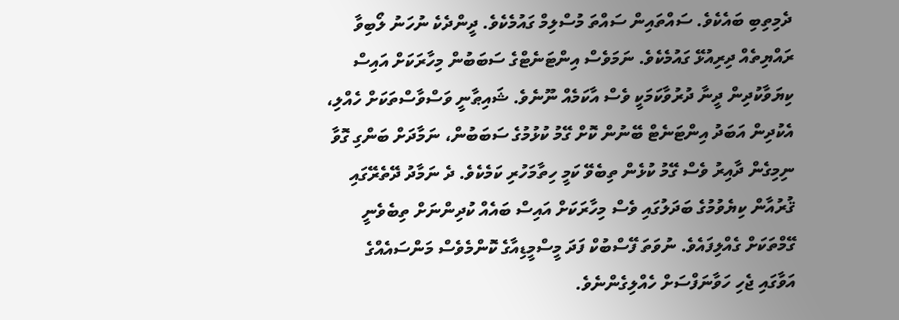ދެމިތިބި ބައެކެވެ. ސައްތައިން ސައްތަ މުސްލިމް ގައުމެކެވެ. ދީންދެކެ ނުހަނު ލޯބިވާ ރައްޔިތެއް ދިރިއުޅޭ ގައުމެކެވެ. ނަމަވެސް އިންޓަނެޓްގެ ސަބަބުން މިހާރަކަށް އައިސް ކިޔަވާކުދިން ދީނާ ދުރުވާކަމަކީ ވެސް އާކަމެއް ނޫނެވެ. ޝައިޠާނީ ވަސްވާސްތަކަށް ހެއްލި، އެކުދިން އަބަދު އިންޓަނެޓް ބޭނުން ކޮށް ގޭމު ކުޅުމުގެ ސަބަބުން، ނަމާދަށް ބަންގި ގޮވާ ނިމިގެން ދާއިރު ވެސް ގޭމު ކުޅެން ތިބެވޭ ކަމީ ހިތާމަހުރި ކަމެކެވެ. ދެ ނަމާދު ދޭތެރޭގައި ޤުރުއާން ކިޔެވުމުގެ ބަދަލުގައި ވެސް މިހާރަކަށް އައިސް ބައެއް ކުދިންނަށް ތިބެވެނީ ގޭމްތަކަށް ގެއްލިފައެވެ. ނުވަތަ ފޭސްބުކް ފަދަ މީސްމީޑިއާގެ ކޮންމެވެސް މަންސައެއްގެ އަވާގައި ޖެހި ހަވާނަފްސަށް ހެއްލިގެންނެވެ.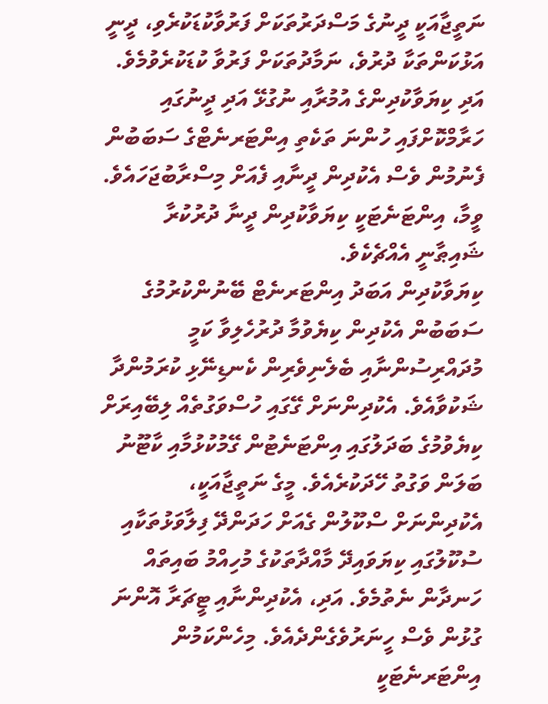ނަތީޖާއަކީ ދީނުގެ މަސްދަރުތަކަށް ފަރުވާކުޑަކުރެވި، ދީނީ އަޅުކަންތަކާ ދުރުވެ، ނަމާދުތަކަށް ފަރުވާ ކުޑަކުރެވުމެވެ. އަދި ކިޔަވާކުދިންގެ އުމުރާއި ނުގުޅޭ އަދި ދީނުގައި ހަރާމްކޮށްފައި ހުންނަ ތަކެތި އިންޓަރނެޓްގެ ސަބަބުން ފެނުމުން ވެސް އެކުދިން ދީނާއި ފެއަށް މިސްރާބުޖަހައެވެ. ވީމާ، އިންޓަނެޓަކީ ކިޔަވާކުދިން ދީނާ ދުރުކުރާ ޝައިޠާނީ އެއްޗެކެވެ.
ކިޔަވާކުދިން އަބަދު އިންޓަރނެޓް ބޭނުންކުރުމުގެ ސަބަބުން އެކުދިން ކިޔެވުމާ ދުރުހެލިވާ ކަމީ މުދައްރިސުންނާއި ބެލެނިވެރިން ކެނޑިނޭޅި ކުރަމުންދާ ޝަކުވާއެވެ. އެކުދިންނަށް ގޭގައި ހުސްވަގުތެއް ލިބޭއިރަށް ކިޔެވުމުގެ ބަދަލުގައި އިންޓަނެޓުން ގޭމުކުޅުމާއި ކާޓޫނު ބަލަން ވަގުތު ހޭދަކުރެއެވެ. މީގެ ނަތީޖާއަކީ، އެކުދިންނަށް ސްކޫލުން ގެއަށް ހަދަންދޭ ފިލާވަޅުތަކާއި ސުކޫލުގައި ކިޔަވައިދޭ މާއްދާތަކުގެ މުހިއްމު ބައިތައް ހަނދާން ނެތުމެވެ. އަދި، އެކުދިންނާއި ޓީޗަރާ އޮންނަ ގުޅުން ވެސް ހީނަރުވެގެންދެއެވެ. މިހެންކަމުން އިންޓަރނެޓަކީ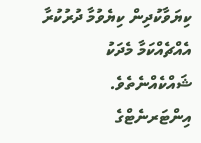ކިޔަވާކުދިން ކިޔެވުމާ ދުރުކުރާ އެއްޗެއްކަމާ މެދަކު ޝައްކެއްނެތެވެ.
އިންޓަރނެޓްގެ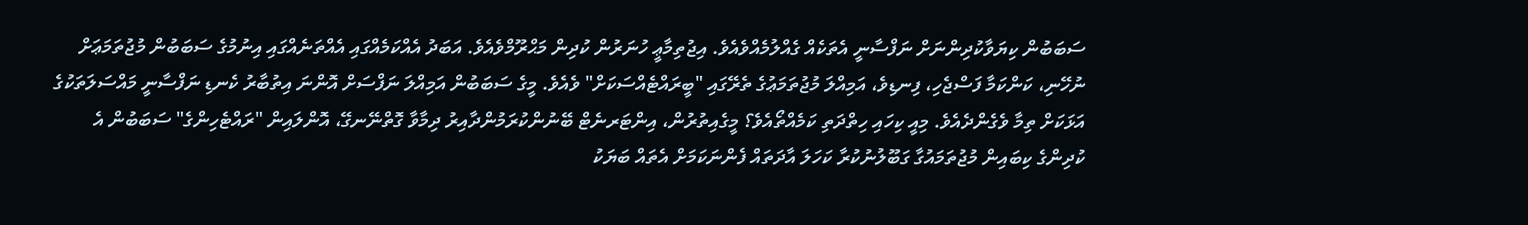ސަބަބުން ކިޔަވާކުދިންނަށް ނަފްސާނީ އެތަކެއް ގެއްލުމެއްވެއެވެ. އިޖުތިމާޢީ ހުނަރުން ކުދިން މަޙްރޫމްވެއެވެ. އަބަދު އެއްކަމެއްގައި އެއްތަނެއްގައި އިނުމުގެ ސަބަބުން މުޖުތަމަޢަށް ނުހޭނި، ކަންކަމާ ފަސްޖެހި، ފިނޑިވެ، އަމިއްލަ މުޖުތަމަޢުގެ ތެރޭގައި "ބީރައްޓެއްސަކަށް" ވެއެވެ. މީގެ ސަބަބުން އަމިއްލަ ނަފްސަށް އޮންނަ އިތުބާރު ކެނޑި ނަފްސާނީ މައްސަލަތަކުގެ އަޅަކަށް ތިމާ ވެގެންދެއެވެ. މިއީ ކިހައި ހިތްދަތި ކަމެއްތޯއެވެ؟ މީގެއިތުރުން، އިންޓަރނެޓް ބޭނުންކުރަމުންދާއިރު ދިމާވާ ގޮތްނޭނގޭ، އޮންލައިން "ރައްޓެހިންގެ" ސަބަބުން އެ ކުދިންގެ ކިބައިން މުޖުތަމައުގާ ގަބޫލުނުކުރާ ކަހަލަ އާދަތައް ފެންނަކަމަށް އެތައް ބަޔަކު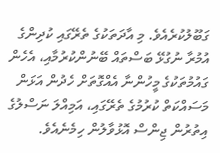ގަބޫލުކުރެއެވެ. މި އާދަތަކުގެ ތެރޭގައި ކުދިންގެ އުމުރާ ނުގުޅޭ ބަސްތައް ބޭނުންކުރުމާއި، އެހެން ގައުމުތަކުގެ މީހުންނާ އެއްގޮތަށް ހެދުން އަޅަން މަސައްކަތް ކުރުމުގެ ތެރޭގައި، އަމިއްލަ ނަސްލުގެ އިތުރުން ޖިންސް އޮޅުވާލުން ހިމެނެއެވެ.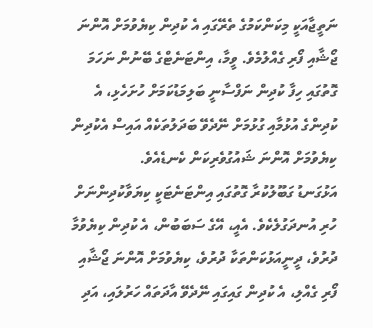ނަތީޖާއަކީ މިކަންކަމުގެ ތެރޭގައި އެ ކުދިން ކިޔެވުމަށް އޮންނަ ޖޯޝާއި ފޯރި ގެއްލުމެވެ. ވީމާ، އިންޓަނެޓްގެ ބޭނުން ނަހަމަ ގޮތުގައި ހިފާ ކުދިން ނަފްސާނީ ބަލިމަޑުކަމަށް ހުށަހެޅި، އެ ކުދިންގެ އުޅުމާއި ގުޅުމަށް ނޭދެވޭ ބަދަލުތަކެއް އައިސް އެކުދިން ކިޔެވުމަށް އޮންނަ ޝައުގުވެރިކަން ކެނޑެއެވެ.
އަޅުގަނޑު ގަބޫލުކުރާ ގޮތުގައި އިންޓަނެޓަކީ ކިޔަވާކުދިންނަށް ހުރި އުނދަގުލެކެވެ. އެއީ، އޭގެ ސަބަބުން، އެ ކުދިން ކިޔެވުމާ ދުރުވެ، ދީނީއަޅުކަންތަކާ ދުރުވެ، ކިޔެވުމަށް އޮންނަ ޖޯޝާއި ފޯރި ގެއްލި، އެ ކުދިން ގައިގައި ނޭދެވޭ އާދަތައް ހަރުލައި، އަދި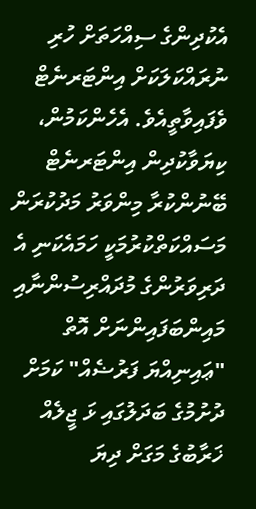އެކުދިންގެ ސިއްހަތަށް ހުރި ނުރައްކަލަކަށް އިންޓަރނެޓް ވެފައިވާތީއެވެ. އެހެންކަމުން، ކިޔަވާކުދިން އިންޓަރނެޓް ބޭނުންކުރާ މިންވަރު މަދުކުރަން މަސައްކަތްކުރުމަކީ ހަމައެކަނި އެ ދަރިވަރުންގެ މުދައްރިސުންނާއި މައިންބަފައިންނަށް އޮތް "ޢައިނިއްޔަ ފަރުޟެއް" ކަމަށް ދުށުމުގެ ބަދަލުގައި ޅަ ޖީލެއް ޚަރާބުގެ މަގަށް ދިޔަ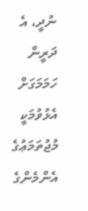ނުދީ، އެ ދަރީން ހަމަމަގަށް އެޅުވުމަކީ މުޖުތަމަޢުގެ އެންމެންގެ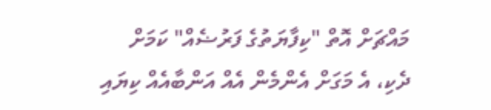މައްޗަށް އޮތް "ކިފާޔަތުގެ ފަރުޟެއް" ކަމަށް ދެކި، އެ މަގަށް އެންމެން އެއް އަންބާއެއް ކިޔައި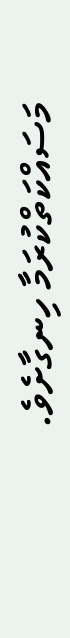މަސައްކަތްކުރަމާ ހިނގާށެވެ.